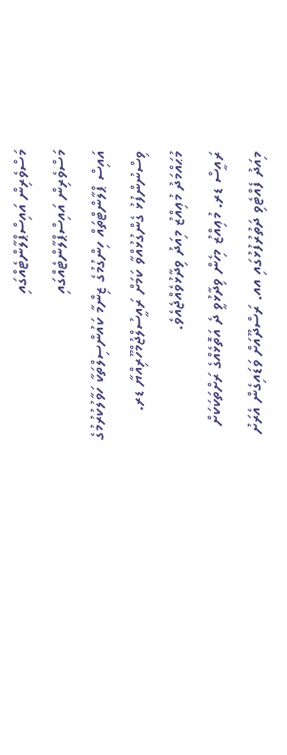މަސްވެރިން އައިސްޕްލާންޓެއްގައި
މަސްވެރިން އައިސްޕްލާންޓެއްގައި
އައިސް ޕްލާންޓްތައް ހިންގުމުގެ ޒިންމާ ކައުންސިލްތަކާ ހަވާލުކުރުމުގެ ވިސްނުންފުޅު ގެންގުޅުއްވާ ކަމަށް ރައީސުލްޖުމްހޫރިއްޔާ ޑރ. މުޙައްމަދު މުޢިއްޒު މިއަދު ވިދާޅުވެއްޖެއެވެ.
ރައީސް ޑރ. މުޢިއްޒު މިހެން ވިދާޅުވީ ދެ އަތޮޅެއްގެ ރަށްތަކަކަށް މިއަދު ފެއްޓެވި ދަތުރުފުޅުގައި އއ. ރަސްދޫއަށް ވަޑައިގެން އެރަށު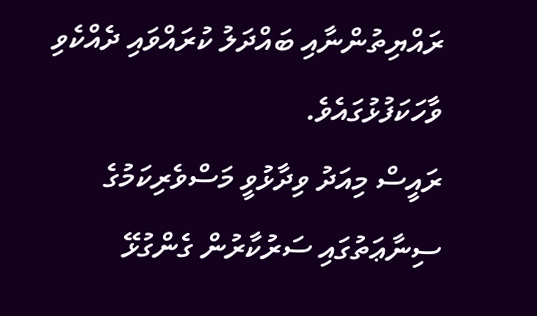ރައްޔިތުންނާއި ބައްދަލު ކުރައްވައި ދެއްކެވި ވާހަކަފުޅުގައެވެ.
ރައީސް މިއަދު ވިދާޅުވީ މަސްވެރިކަމުގެ ސިނާޢަތުގައި ސަރުކާރުން ގެންގުޅޭ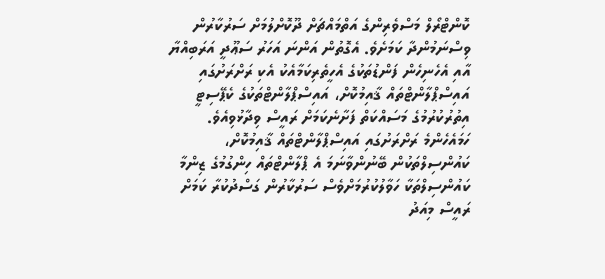ކޮންޓްރޯލް މަސްވެރިންގެ އަތްމައްޗަށް ދޫކޮށްލުމަށް ސަރުކާރުން ވިސްނަމުންދާ ކަމަށެވެ. އެގޮތުން އަންނަ އަހަރު ސަޢޫދީ އަރަބިއްޔާ އާއި އެހެނިހެން ފަންޑުތަކުގެ އެހީތެރިކަމާއެކު އެކި ރަށްރަށުގައި އައިސްޕްލާންޓްތައް ޤާއިމުކޮށް، އައިސްޕްލާންޓްތަކުގެ ކެޕޭސިޓީ އިތުރުކުރުމުގެ މަސައްކަތް ފަށާނެކަމަށް ރައީސް ވިދާޅުވިއެވެ.
ހަމައެހެންމެ ރަށްރަށުގައި އައިސްޕްލާންޓްތައް ޤާއިމުކޮށް، ކައުންސިލްތަކުން ބޭނުންވާނަމަ އެ ޕްލާންޓްތައް ހިންގުމުގެ ޒިންމާ ކައުންސިލްތަކާ ހަވާލުކުރުމަށްވެސް ސަރުކާރުން ގަސްދުކުރާ ކަމަށް ރައީސް މިއަދު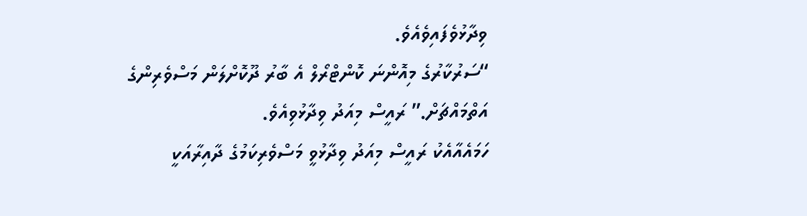ވިދާޅުވެފައިވެއެވެ.
“ސަރުކާރުގެ މިއޮންނަ ކޮންޓްރޯލް އެ ބާރު ދޫކޮށްލަން މަސްވެރިންގެ އަތްމައްޗަށް.” ރައީސް މިއަދު ވިދާޅުވިއެވެ.
ހަމައެއާއެކު ރައީސް މިއަދު ވިދާޅުވީ މަސްވެރިކަމުގެ ދާއިރާއަކީ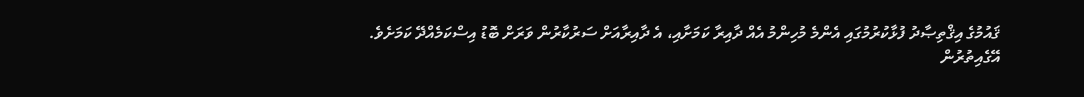ޤައުމުގެ އިޤްތިޞާދު ފުޅާކުރުމުގައި އެންމެ މުހިންމު އެއް ދާއިރާ ކަމަށާއި، އެ ދާއިރާއަށް ސަރުކާރުން ވަރަށް ބޮޑު އިސްކަމެއްދޭ ކަމަށެވެ.
އޭގެއިތުރުން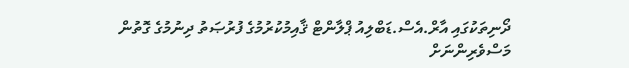ދޯނިތަކުގައި އާރް.އެސް.ޑަބްލިއު ޕްލާންޓް ޤާއިމުކުރުމުގެ ފުރުޞަތު ދިނުމުގެ ގޮތުން މަސްވެރިންނަށް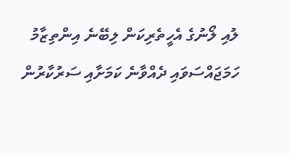ލުއި ލޯނުގެ އެހީތެރިކަން ލިބޭނެ އިންތިޒާމު ހަމަޖައްސަވައި ދެއްވާނެ ކަމަށާއި ސަރުކާރުން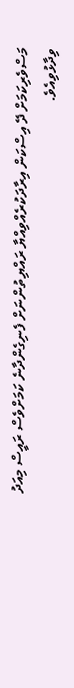މަސްވެރިކަމަށް ދޭ އިސްކަން އިރާދަކުރެއްވިއްޔާ ރައްޔިތުންނަށް ފެނިގެންދާނެ ކަމަށްވެސް ރައީސް މިއަދު ވިދާޅުވިއެވެ.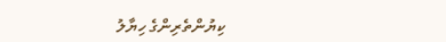ކިޔުންތެރިންގެ ހިޔާލު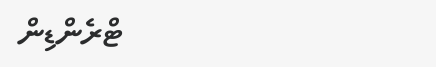ޓްރެންޑިން